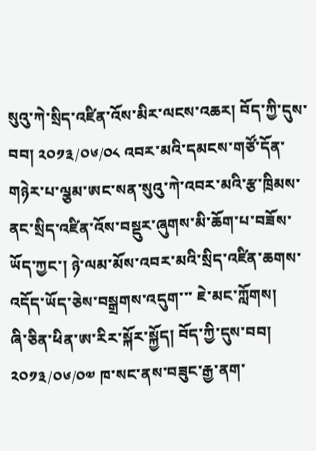སུའུ་ཀེ་སྲིད་འཛིན་འོས་མིར་ལངས་འཆར། བོད་ཀྱི་དུས་བབ། ༢༠༡༣/༠༦/༠༨ འབར་མའི་དམངས་གཙོ་དོན་གཉེར་པ་ལྕམ་ཨང་སན་སུའུ་ཀེ་འབར་མའི་རྩ་ཁྲིམས་ནང་སྲིད་འཛིན་འོས་བསྡུར་ཞུགས་མི་ཆོག་པ་བཟོས་ཡོད་ཀྱང་། ཉེ་ལམ་མོས་འབར་མའི་སྲིད་འཛིན་ཆགས་འདོད་ཡོད་ཅེས་བསྒྲགས་འདུག་་་ ཇེ་མང་ཀློགས།
ཞི་ཅིན་ཕིན་ཨ་རིར་སྐོར་སྐྱོད། བོད་ཀྱི་དུས་བབ། ༢༠༡༣/༠༦/༠༧ ཁ་སང་ནས་བཟུང་རྒྱ་ནག་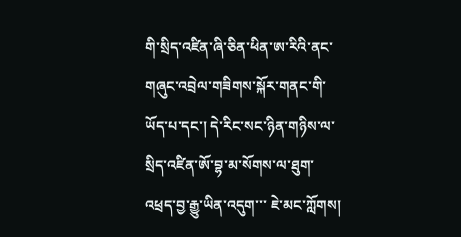གི་སྲིད་འཛིན་ཞི་ཅིན་ཕིན་ཨ་རིའི་ནང་གཞུང་འབྲེལ་གཟིགས་སྐོར་གནང་གི་ཡོད་པ་དང་། དེ་རིང་སང་ཉིན་གཉིས་ལ་སྲིད་འཛིན་ཨོ་བྷ་མ་སོགས་ལ་ཐུག་འཕྲད་བྱ་རྒྱུ་ཡིན་འདུག་་་ ཇེ་མང་ཀློགས།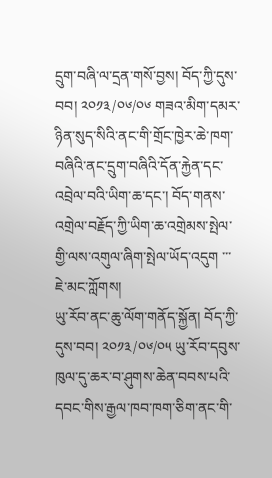དྲུག་བཞི་ལ་དྲན་གསོ་བྱས། བོད་ཀྱི་དུས་བབ། ༢༠༡༣/༠༦/༠༦ གཟའ་མིག་དམར་ཉིན་སུད་སིའི་ནང་གི་གྲོང་ཁྱེར་ཆེ་ཁག་བཞིའི་ནང་དྲུག་བཞིའི་དོན་རྐྱེན་དང་འབྲེལ་བའི་ཡིག་ཆ་དང་། བོད་གནས་འགྲེལ་བརྗོད་ཀྱི་ཡིག་ཆ་འགྲེམས་སྤེལ་གྱི་ལས་འགུལ་ཞིག་སྤེལ་ཡོད་འདུག ་་་ ཇེ་མང་ཀློགས།
ཡུ་རོབ་ནང་ཆུ་ལོག་གནོད་སྐྱོན། བོད་ཀྱི་དུས་བབ། ༢༠༡༣/༠༦/༠༥ ཡུ་རོབ་དབུས་ཁུལ་དུ་ཆར་བ་ཤུགས་ཆེན་བབས་པའི་དབང་གིས་རྒྱལ་ཁབ་ཁག་ཅིག་ནང་གི་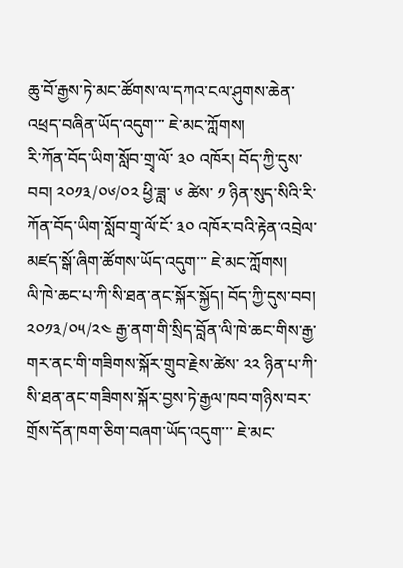ཆུ་བོ་རྒྱས་ཏེ་མང་ཚོགས་ལ་དཀའ་ངལ་ཤུགས་ཆེན་འཕྲད་བཞིན་ཡོད་འདུག་་་ ཇེ་མང་ཀློགས།
རི་ཀོན་བོད་ཡིག་སློབ་གྲྭ་ལོ་ ༣༠ འཁོར། བོད་ཀྱི་དུས་བབ། ༢༠༡༣/༠༦/༠༢ ཕྱི་ཟླ་ ༦ ཚེས་ ༡ ཉིན་སུད་སིའི་རི་ཀོན་བོད་ཡིག་སློབ་གྲྭ་ལོ་ངོ་ ༣༠ འཁོར་བའི་རྟེན་འབྲེལ་མཛད་སྒོ་ཞིག་ཚོགས་ཡོད་འདུག་་་ ཇེ་མང་ཀློགས།
ལི་ཁེ་ཆང་པ་ཀི་སི་ཐན་ནང་སྐོར་སྐྱོད། བོད་ཀྱི་དུས་བབ། ༢༠༡༣/༠༥/༢༤ རྒྱ་ནག་གི་སྲིད་བློན་ལི་ཁེ་ཆང་གིས་རྒྱ་གར་ནང་གི་གཟིགས་སྐོར་གྲུབ་རྗེས་ཚེས་ ༢༢ ཉིན་པ་ཀི་སི་ཐན་ནང་གཟིགས་སྐོར་བྱས་ཏེ་རྒྱལ་ཁབ་གཉིས་བར་གྲོས་དོན་ཁག་ཅིག་བཞག་ཡོད་འདུག་་་ ཇེ་མང་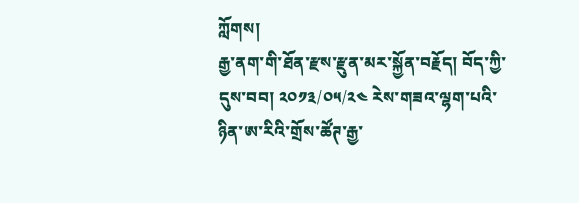ཀློགས།
རྒྱ་ནག་གི་ཐོན་རྫས་རྫུན་མར་སྐྱོན་བརྗོད། བོད་ཀྱི་དུས་བབ། ༢༠༡༣/༠༥/༢༤ རེས་གཟའ་ལྷག་པའི་ཉིན་ཨ་རིའི་གྲོས་ཚོཊ་རྒྱ་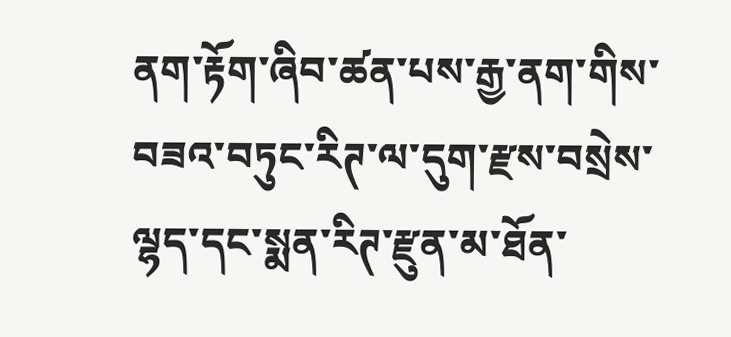ནག་རྟོག་ཞིབ་ཚན་པས་རྒྱ་ནག་གིས་བཟའ་བཏུང་རིཊ་ལ་དུག་རྫས་བསྲེས་ལྷད་དང་སྨན་རིཊ་རྫུན་མ་ཐོན་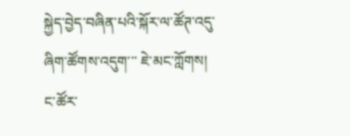སྐྱེད་བྱེད་བཞིན་པའི་སྐོར་ལ་ཚོཊ་འདུ་ཞིག་ཚོགས་འདུག་་་ ཇེ་མང་ཀློགས།
ང་ཚོར་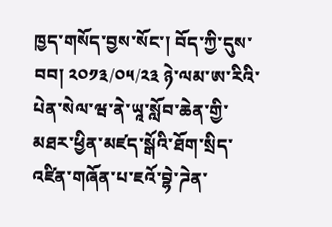ཁྱད་གསོད་བྱས་སོང་། བོད་ཀྱི་དུས་བབ། ༢༠༡༣/༠༥/༢༣ ཉེ་ལམ་ཨ་རིའི་པེན་སེལ་ཝ་ནེ་ཡཱ་སློབ་ཆེན་གྱི་མཐར་ཕྱིན་མཛད་སྒོའི་ཐོག་སྲིད་འཛིན་གཞོན་པ་ཇའོ་བྷེ་ཌེན་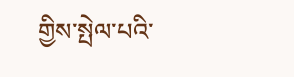གྱིས་སྤེལ་པའི་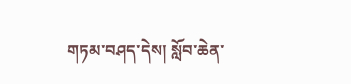གཏམ་བཤད་དེས། སློབ་ཆེན་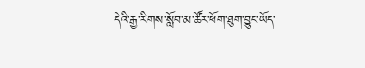དེའི་རྒྱ་རིགས་སློབ་མ་ཚོར་ཕོག་ཐུག་བྱུང་ཡོད་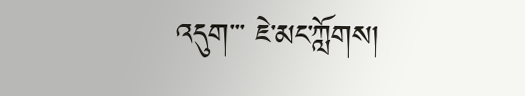འདུག་་་ ཇེ་མང་ཀློགས།